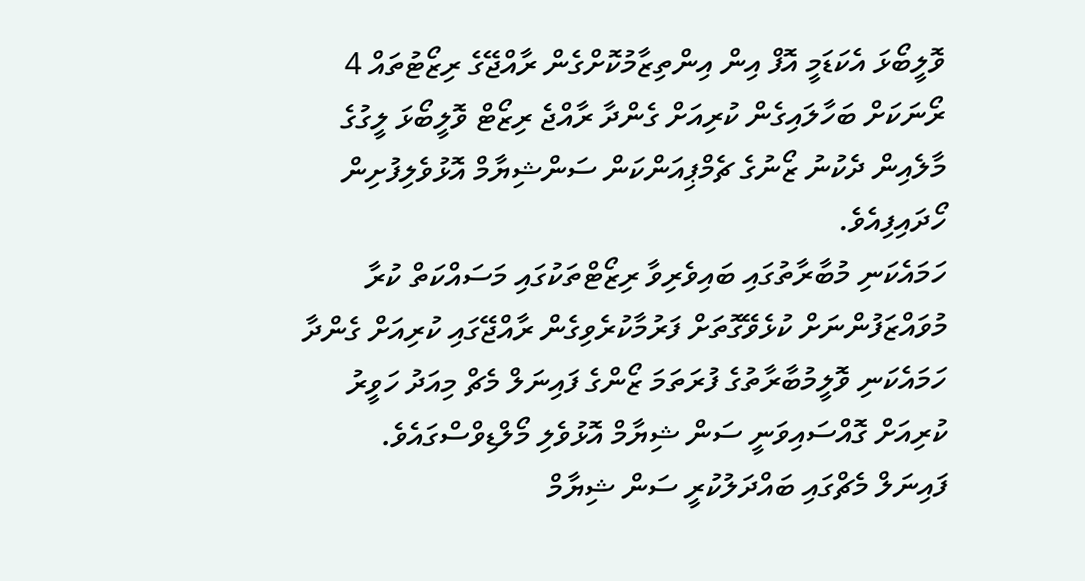ވޮލީބޯޅަ އެކަޑަމީ އޮފް އިން އިންތިޒާމުކޮށްގެން ރާއްޖޭގެ ރިޒޯޓުތައް 4 ރޯނަކަށް ބަހާލައިގެން ކުރިއަށް ގެންދާ ރާއްޖެ ރިޒޯޓް ވޮލީބޯޅަ ލީގުގެ މާލެއިން ދެކުނު ޒޯނުގެ ޗެމްޕިއަންކަން ސަންޝިޔާމް އޮޅުވެލިފުށިން ހޯދައިފިއެވެ.
ހަމައެކަނި މުބާރާތުގައި ބައިވެރިވާ ރިޒޯޓްތަކުގައި މަސައްކަތް ކުރާ މުވައްޒަފުންނަށް ކުޅެވޭގޮތަށް ފަރުމާކުރެވިގެން ރާއްޖޭގައި ކުރިއަށް ގެންދާ ހަމައެކަނި ވޮލީމުބާރާތުގެ ފުރަތަމަ ޒޯންގެ ފައިނަލް މެޗް މިއަދު ހަވީރު ކުރިއަށް ގޮއްސައިވަނީ ސަން ޝިޔާމް އޮޅުވެލި މޯލްޑިވްސްގައެވެ.
ފައިނަލް މެޗްގައި ބައްދަލުކުރީ ސަން ޝިޔާމް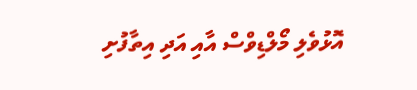އޮޅުވެލި މޯލްޑިވްސް އާއި އަދި އިތާފުށި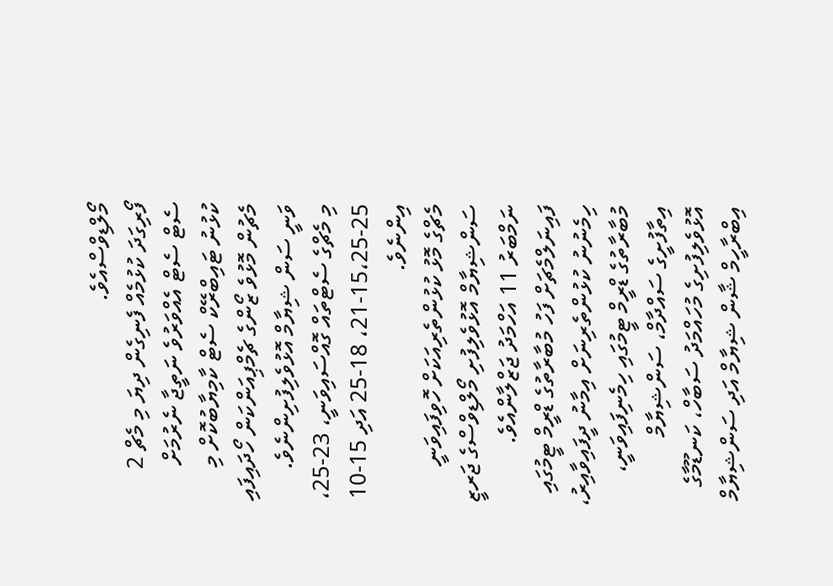މޯލްޑިވްސްއެވެ.
ފޯރިގަދަ ކުޅުމެއް ފެނިގެން ދިޔަ މި މެޗް 2 ސެޓް ސެޓް އެއްވަރުވެ ނަތީޖާ ނެރުމަށް ކުޅުނު ޓައިބްރޭކް ސެޓް ކާމިޔާބުކޮށް މި މެޗުން މޮޅުވެ ޒޯންގެ ޗެމްޕިއަންކަން ހޯދައިފައި ވަނީ ސަން ޝިޔާމް އޮޅުވެލިފުށިންނެވެ.
މި މެޗްގެ ސެޓްތައް ގޮއްސައިވަނީ، 23-25، 25-15،25-21، 18-25 އަދި 15-10 އިންނެވެ.
މެޗްގެ މޮޅު ކުޅުންތެރިއަކަށް ހޮވިފައިވަނީ ސަންޝިޔާމް އޮޅުވެލިފުށި މޯލްޑިވްސްގެ ޖަރޒީ ނަމްބަރު 11 އަހްމަދު ޖަޒްލާންއެވެ.
ފައިނަލްމެޗަށް ފަހު މުބާރާތުގެ ޑްރީމް ޓީމުގައި ހިމެނުނު ކުޅުންތެރިނަށް އިމާނު ދީފައިވާއިރު، މުބާރާތުގެ ޑްރީމް ޓީމުގައި ހިމެނިފައިވަނީ، އިތާފުށީގެ ސައްދާމް، ސަންޝިޔާމް އޮޅުވެލިފުށިގެ މުހައްމަދު ސަބާހް، ކަނޑޫމާގެ އިބްރާހީމް ޝާން ޝިޔާމް އަދި ސަންޝިޔާމް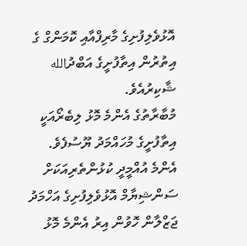އޮޅުވެލިފުށިގެ މާރިފްއާއި ކޮމަންގް ގެ އިތުރުން އިތާފުށީގެ އަބްދުالله ޝާކިރުއެވެ.
މުބާރާތުގެ އެންމެ މޮޅު ލިބެރޯއަކީ އިތާފުށީގެ މުހައްމަދު ޔޫސުފެވެ. އެންމެ އުއްމީދީ ކުޅުންތެރިއަކަށް ސަންޝިޔާމް އޮޅުވެލިފުށިގެ އަހްމަދު ޖަޒްލާން ހޮވުން އިރު އެންމެ މޮޅު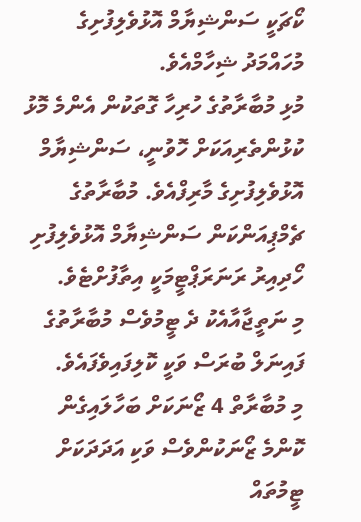ކޯޗަކީ ސަންޝިޔާމް އޮޅުވެލިފުށިގެ މުހައްމަދު ޝިހާމްއެވެ.
މުޅި މުބާރާތުގެ ހުރިހާ ގޮތަކުން އެންމެ މޮޅު ކުޅުންތެރިއަކަށް ހޮވުނީ، ސަންޝިޔާމް އޮޅުވެލިފުށިގެ މާރިފްއެވެ. މުބާރާތުގެ ޗެމްޕިއަންކަން ސަންޝިޔާމް އޮޅުވެލިފުށި ހޯދިއިރު ރަނަރަޕްޓީމަކީ އިތާފުށްޓެވެ.
މި ނަތީޖާއާއެކު ދެ ޓީމުވެސް މުބާރާތުގެ ފައިނަލް ބުރަސް ވަކީ ކޮލިފައިވެފައެވެ.
މި މުބާރާތް 4 ޒޯނަކަށް ބަހާލައިގެން ކޮންމެ ޒޯނަކުންވެސް ވަކި އަދަދަކަށް ޓީމުތައް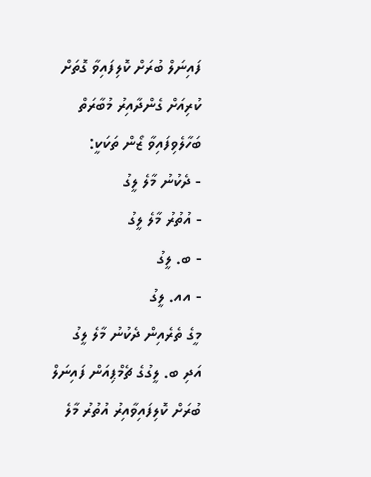ފައިނަލް ބުރަށް ކޮލިފައިވާ ގޮތަށް ކުރިއަށް ގެންދާއިރު މުބާރަތް ބަހާލެވިފައިވާ ޒޯން ތަކަކީ:
- ދެކުނު މާލެ ލީގު
- އުތުރު މާލެ ލީގު
- ބ. ލީގު
- އއ. ލީގު
މީގެ ތެރެއިން ދެކުނު މާލެ ލީގު އަދި ބ. ލީގުގެ ޗެމްޕިއަން ފައިނަލް ބުރަށް ކޮލިފައިވާއިރު އުތުރު މާލެ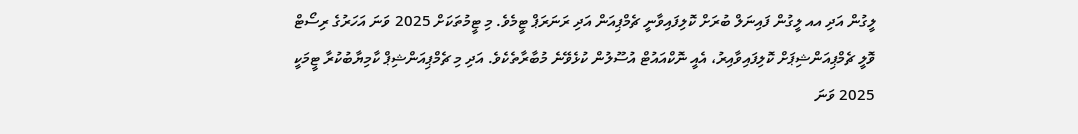ލީގުން އަދި އއ ލީގުން ފައިނަލް ބުރަށް ކޮލިފައިވާނީ ޗެމްޕިއަން އަދި ރަނަރަޕް ޓީމެވެ. މި ޓީމުތަކަށް 2025 ވަނަ އަހަރުގެ ރިސޯޓް ވޮލީ ޗެމްޕިއަންޝިޕަށް ކޮލިފައިވާއިރު، އެއީ ނޮކްއައުޓް އުސޫލުން ކުޅެވޭނެ މުބާރާތެކެވެ. އަދި މި ޗެމްޕިއަންޝިޕް ކާމިޔާބުކުރާ ޓީމަކީ 2025 ވަނަ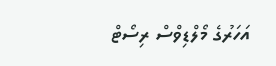އަހަރުގެ މޯލްޑިވްސް ރިސޯޓް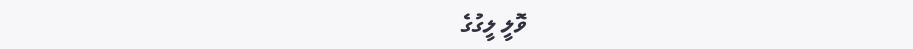ވޮލީ ލީގުގެ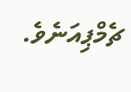ޗެމްޕިއަނެވެ.